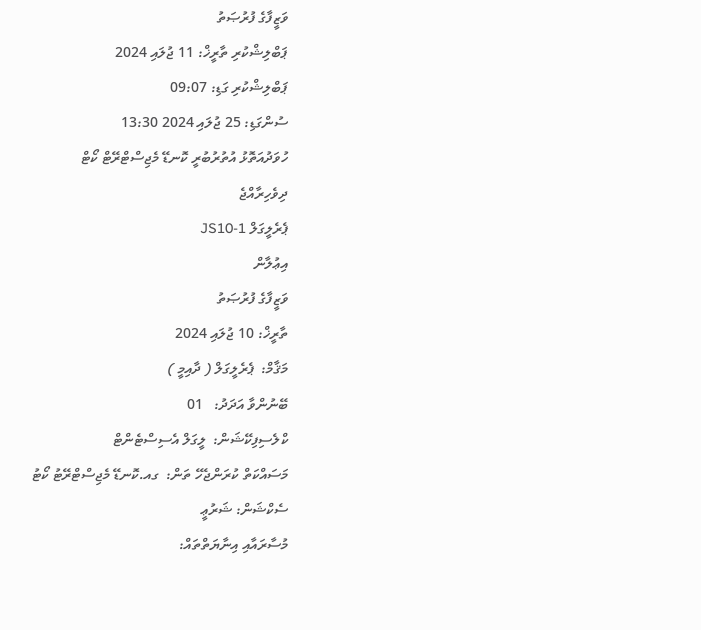ވަޒީފާގެ ފުރުޞަތު
ޕަބްލިޝްކުރި ތާރީޚް: 11 ޖުލައި 2024
ޕަބްލިޝްކުރި ގަޑި: 09:07
ސުންގަޑި: 25 ޖުލައި 2024 13:30
ހުވަދުއަތޮޅު އުތުރުބުރީ ކޮނޑޭ މެޖިސްޓްރޭޓް ކޯޓް
ދިވެހިރާއްޖެ
ޕެރެލީގަލް JS10-1
އިޢުލާން
ވަޒީފާގެ ފުރުޞަތު
ތާރީޚް: 10 ޖުލައި 2024
މަޤާމް:  ޕެރެލީގަލް ( ދާއިމީ )
ބޭނުންވާ އަދަދު:   01
ކްލެސިފިކޭޝަން:  ލީގަލް އެސިސްޓެންޓް
މަސައްކަތް ކުރަންޖެހޭ ތަން:  ގއ.ކޮނޑޭ މެޖިސްޓްރޭޓު ކޯޓު
ސެކްޝަން: ޝަރުޢީ
މުސާރައާއި އިނާޔަތްތައް: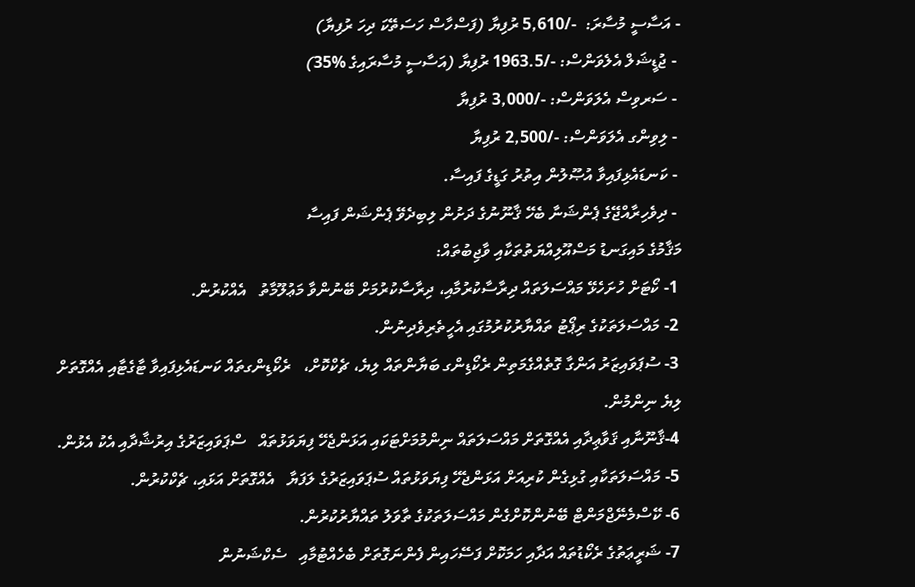- އަސާސީ މުސާރަ:  -/5,610 ރުފިޔާ (ފަސްހާސް ހަސަތޭކަ ދިހަ ރުފިޔާ)
 - ޖުޑީޝަލް އެލެވަންސް: -/1963.5 ރުފިޔާ (އަސާސީ މުސާރައިގެ %35)
 - ސަރވިސް އެލަވަންސް: -/3,000 ރުފިޔާ
 - ލިވިންގ އެލަވަންސް: -/2,500 ރުފިޔާ
 - ކަނޑައެޅިފައިވާ އުޞޫލުން އިތުރު ގަޑީގެ ފައިސާ.
 - ދިވެހިރާއްޖޭގެ ޕެންޝަނާ ބެހޭ ޤާނޫނުގެ ދަށުން ލިބިދެވޭ ޕެންޝަން ފައިސާ
މަޤާމުގެ މައިގަނޑު މަސްއޫލިއްޔަތުތަކާއި ވާޖިބުތައް:
 1- ކޯޓަށް ހުށަހެޅޭ މައްސަލަތައް ދިރާސާކުރުމާއި، ދިރާސާކުރުމަށް ބޭނުންވާ މަޢުލޫމާތު   އެއްކުރުން.
 2- މައްސަލަތަކުގެ ރިޕޯޓު ތައްޔާރުކުރުމުގައި އެހީތެރިވެދިނުން.
 3- ސުޕަވައިޒަރު އަންގާ ގޮތެއްގެމަތިން ރެކޯޑިންގ ބަޔާންތައް ލިޔެ، ޗެކްކޮށް،   ރެކޯޑިންގތައް ކަނޑައެޅިފައިވާ ޓާގެޓާއި އެއްގޮތަށް ލިޔެ ނިންމުން.
 4-ޤާނޫނާއި ޤަވާޢިދާއި އެއްގޮތަށް މައްސަލަތައް ނިންމުމަށްޓަކައި އަޅަންޖެހޭ ފިޔަވަޅުތައް   ސްޕަވައިޒަރުގެ އިރުޝާދާއި އެކު އެޅުން.
 5- މައްސަލަތަކާއި ގުޅިގެން ކުރިއަށް އަޅަންޖެހޭ ފިޔަވަޅުތައް ސުޕަވައިޒަރުގެ ލަފަޔާ   އެއްގޮތަށް އަޅައި، ޗެކްކުރުން.
 6- ކޭސްމެނޭޖްމަންޓް ބޭނުންކޮށްގެން މައްސަލަތަކުގެ ތާވަލު ތައްޔާރުކުރުން.
 7- ޝަރީޢަތުގެ ރެކޯޑުތައް އަދާއި ހަމަކޮށް ފަސޭހައިން ފެންނަގޮތަށް ބެހެއްޓުމާއި   ސެކްޝަނުން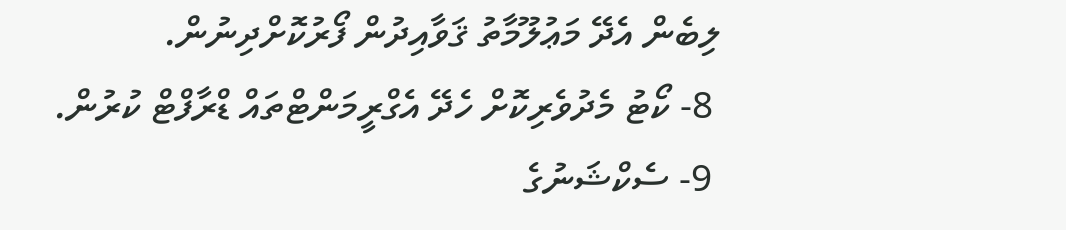ލިބެން އެދޭ މަޢުލޫމާތު ޤަވާއިދުން ފޯރުކޮށްދިނުން.
 8- ކޯޓު މެދުވެރިކޮށް ހެދޭ އެގްރީމަންޓްތައް ޑްރާފްޓް ކުރުން.
 9- ސެކްޝަނުގެ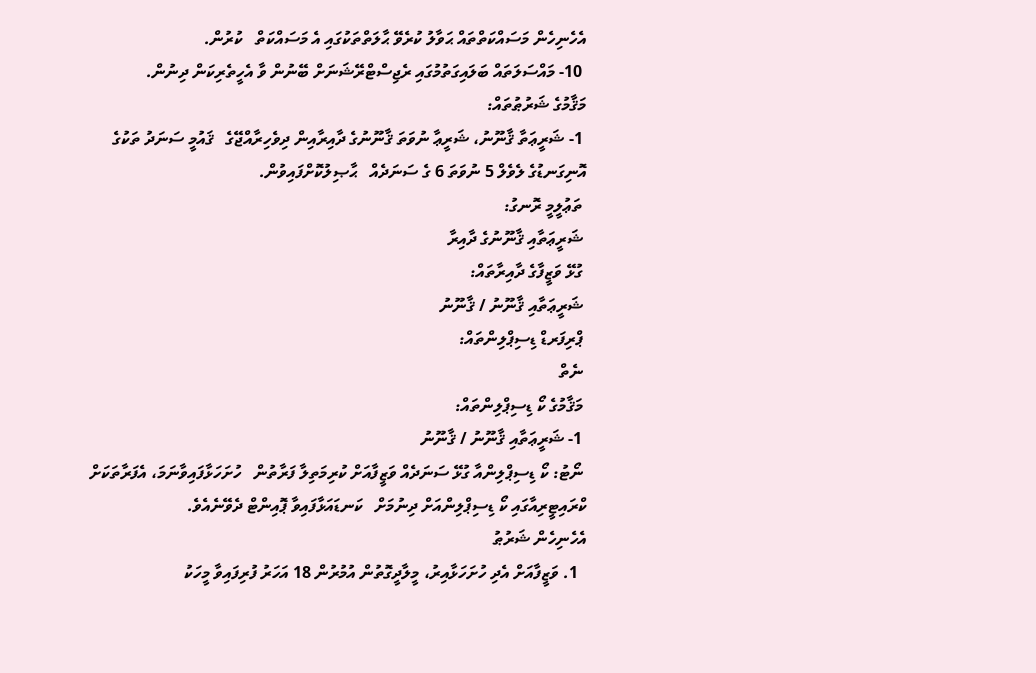އެހެނިހެން މަސައްކަތްތައް ޙަވާލު ކުރެވޭ ޙާލަތްތަކުގައި އެ މަސައްކަތް   ކުރުން.
 10- މައްސަލަތައް ބަލައިގަތުމުގައި ރެޖިސްޓްރޭޝަނަށް ބޭނުން ވާ އެހީތެރިކަން ދިނުން.
މަޤާމުގެ ޝަރުޠުތައް:
 1- ޝަރީޢަތާ ޤާނޫނު، ޝަރީޢާ ނުވަތަ ޤާނޫނުގެ ދާއިރާއިން ދިވެހިރާއްޖޭގެ   ޤައުމީ ސަނަދު ތަކުގެ އޮނިގަނޑުގެ ލެވެލް 5 ނުވަތަ 6 ގެ ސަނަދެއް   ޙާޞިލުކޮށްފައިވުން.
 ތަޢުލީމީ ރޮނގު:
 ޝަރީޢަތާއި ޤާނޫނުގެ ދާއިރާ
 ގުޅޭ ވަޒީފާގެ ދާއިރާތައް:
 ޝަރީޢަތާއި ޤާނޫނު / ޤާނޫނު
 ޕްރިފަރޑް ޑިސިޕްލިންތައް:
 ނެތް
 މަޤާމުގެ ކޯ ޑިސިޕްލިންތައް:
 1- ޝަރީޢަތާއި ޤާނޫނު / ޤާނޫނު
 ނޯޓު: ކޯ ޑިސިޕްލިންއާ ގުޅޭ ސަނަދެއް ވަޒީފާއަށް ކުރިމަތިލާ ފަރާތުން   ހުށަހަޅާފައިވާނަމަ، އެފަރާތަކަށް ކްރައިޓީރިއާގައި ކޯ ޑިސިޕްލިންއަށް ދިނުމަށް   ކަނޑައަޅާފައިވާ ޕޮއިންޓް ދެވޭނެއެވެ.
އެހެނިހެން ޝަރުޠު
  1. ވަޒީފާއަށް އެދި ހުށަހަޅާއިރު، މީލާދީގޮތުން އުމުރުން 18 އަހަރު ފުރިފައިވާ މީހަކު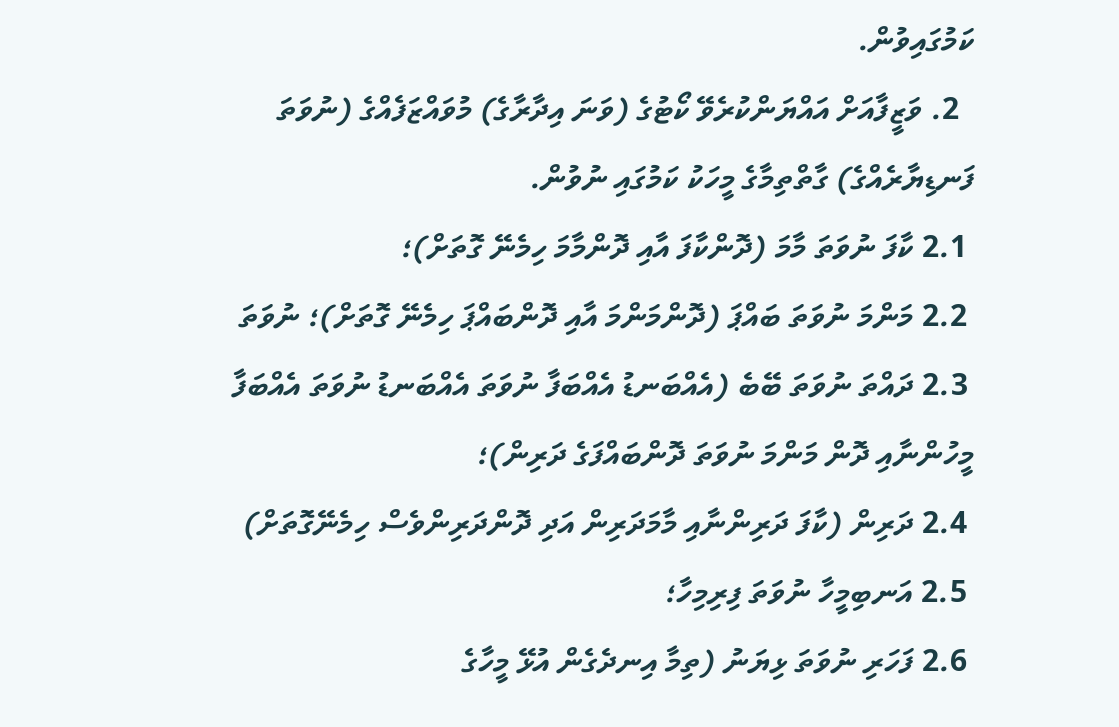ކަމުގައިވުން.
  2. ވަޒީފާއަށް އައްޔަންކުރެވޭ ކޯޓުގެ (ވަނަ އިދާރާގެ) މުވައްޒަފެއްގެ (ނުވަތަ ފަނޑިޔާރެއްގެ) ގާތްތިމާގެ މީހަކު ކަމުގައި ނުވުން.
 2.1 ކާފަ ނުވަތަ މާމަ (ދޮންކާފަ އާއި ދޮންމާމަ ހިމެނޭ ގޮތަށް)؛
 2.2 މަންމަ ނުވަތަ ބައްޕަ (ދޮންމަންމަ އާއި ދޮންބައްޕަ ހިމެނޭ ގޮތަށް)؛ ނުވަތަ
 2.3 ދައްތަ ނުވަތަ ބޭބެ (އެއްބަނޑު އެއްބަފާ ނުވަތަ އެއްބަނޑު ނުވަތަ އެއްބަފާ   މީހުންނާއި ދޮން މަންމަ ނުވަތަ ދޮންބައްފަގެ ދަރިން)؛
 2.4 ދަރިން (ކާފަ ދަރިންނާއި މާމަދަރިން އަދި ދޮންދަރިންވެސް ހިމެނޭގޮތަށް)
 2.5 އަނބިމީހާ ނުވަތަ ފިރިމިހާ؛
 2.6 ފަހަރި ނުވަތަ ޅިޔަނު (ތިމާ އިނދެގެން އުޅޭ މީހާގެ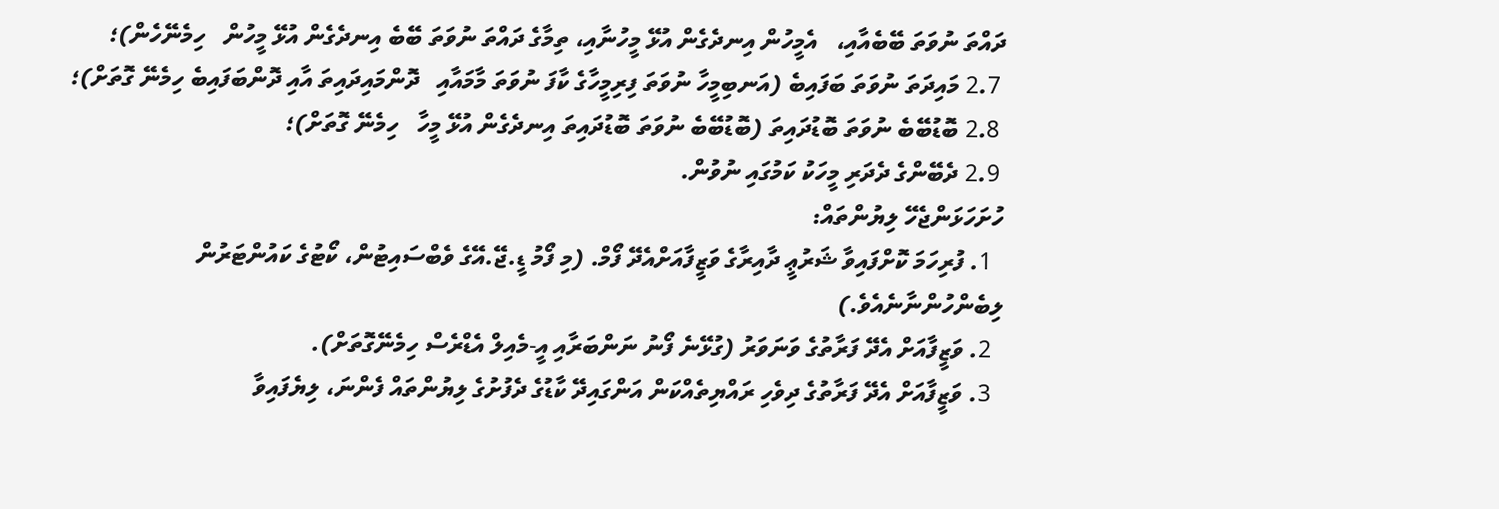ދައްތަ ނުވަތަ ބޭބެއާއި،   އެމީހުން އިނދެގެން އުޅޭ މީހުނާއި، ތިމާގެ ދައްތަ ނުވަތަ ބޭބެ އިނދެގެން އުޅޭ މީހުން   ހިމެނޭހެން)؛
 2.7 މައިދަތަ ނުވަތަ ބަފައިބެ (އަނބިމީހާ ނުވަތަ ފިރިމީހާގެ ކާފަ ނުވަތަ މާމައާއި   ދޮންމައިދައިތަ އާއި ދޮންބަފައިބެ ހިމެނޭ ގޮތަށް)؛
 2.8 ބޮޑުބޭބެ ނުވަތަ ބޮޑުދައިތަ (ބޮޑުބޭބެ ނުވަތަ ބޮޑުދައިތަ އިނދެގެން އުޅޭ މީހާ   ހިމެނޭ ގޮތަށް)؛
 2.9 ދެބޭންގެ ދެދަރި މީހަކު ކަމުގައި ނުވުން.
ހުށަހަޅަންޖެހޭ ލިޔުންތައް:
  1. ފުރިހަމަ ކޮށްފައިވާ ޝަރުޢީ ދާއިރާގެ ވަޒީފާއަށްއެދޭ ފޯމް. (މި ފޯމު ޑީ.ޖޭ.އޭގެ ވެބްސައިޓުން، ކޯޓުގެ ކައުންޓަރުން ލިބެންހުންނާނެއެވެ.)
  2. ވަޒީފާއަށް އެދޭ ފަރާތުގެ ވަނަވަރު (ގުޅޭނެ ފޯނު ނަންބަރާއި އީ-މެއިލް އެޑްރެސް ހިމެނޭގޮތަށް).
  3. ވަޒީފާއަށް އެދޭ ފަރާތުގެ ދިވެހި ރައްޔިތެއްކަން އަންގައިދޭ ކާޑުގެ ދެފުށުގެ ލިޔުންތައް ފެންނަ، ލިޔެފައިވާ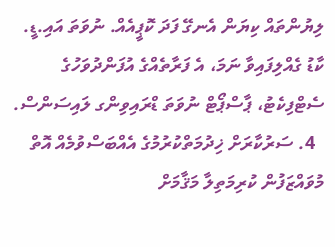ލިޔުންތައް ކިޔަން އެނގޭ ފަދަ ކޮޕީއެއް. ނުވަތަ އައި.ޑީ. ކާޑު ގެއްލިފައިވާ ނަމަ، އެ ފަރާތެއްގެ އުފަންދުވަހުގެ ސެޓްފިކެޓު، ޕާސްޕޯޓް ނުވަތަ ޑްރައިވިންގ ލައިސަންސް.
  4. ސަރުކާރަށް ޚިދުމަތްކުރުމުގެ އެއްބަސްވުމެއް އޮތް މުވައްޒަފުން ކުރިމަތިލާ މަޤާމަށް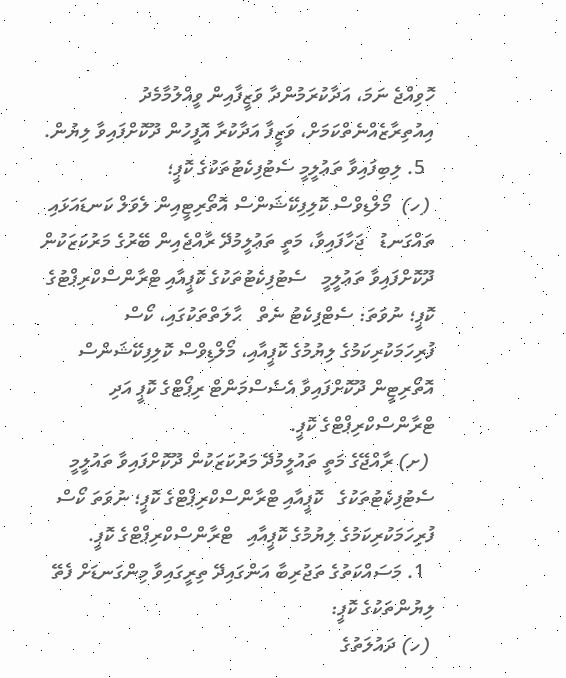ހޮވިއްޖެ ނަމަ، އަދާކުރަމުންދާ ވަޒީފާއިން ވީއްލުމާމެދު އިއުތިރާޒެއްނެތްކަމަށް، ވަޒީފާ އަދާކުރާ އޮފީހުން ދޫކޮށްފައިވާ ލިޔުން.
  5. ލިބިފައިވާ ތަޢުލީމީ ސެޓުފިކެޓުތަކުގެ ކޮޕީ؛
 (ހ)  މޯލްޑިވްސް ކޮލިފިކޭޝަންސް އޮތޯރިޓީއިން ލެވަލް ކަނޑައަޅައި ތައްގަނޑު   ޖަހާފައިވާ، މަތީ ތަޢުލީމުދޭ ރާއްޖެއިން ބޭރުގެ މަރުކަޒަކުން ދޫކޮށްފައިވާ ތަޢުލީމީ   ސެޓުފިކެޓުތަކުގެ ކޮޕީއާއި ޓްރާންސްކްރިޕްޓުގެ ކޮޕީ؛ ނުވަތަ: ސެޓްފިކެޓު ނެތް   ޙާލަތްތަކުގައި، ކޯސް ފުރިހަމަކުރިކަމުގެ ލިޔުމުގެ ކޮޕީއާއި، މޯލްޑިވްސް ކޮލިފިކޭޝަންސް   އޮތޯރިޓީން ދޫކޮށްފައިވާ އެސެސްމަންޓް ރިޕޯޓްގެ ކޮޕީ އަދި ޓްރާންސްކްރިޕްޓްގެ ކޮޕީ.
 (ށ) ރާއްޖޭގެ މަތީ ތައުލީމުދޭ މަރުކަޒަކުން ދޫކޮށްފައިވާ ތައުލީމީ ސެޓުފިކެޓުތަކުގެ   ކޮޕީއާއި ޓްރާންސްކްރިޕްޓްގެ ކޮޕީ؛ ނުވަތަ ކޯސް ފުރިހަމަކުރިކަމުގެ ލިޔުމުގެ ކޮޕީއާއި   ޓްރާންސްކްރިޕްޓްގެ ކޮޕީ.
  1. މަސައްކަތުގެ ތަޖުރިބާ އަންގައިދޭ ތިރީގައިވާ މިންގަނޑަށް ފެތޭ ލިޔުންތަކުގެ ކޮޕީ:
 (ހ) ދައުލަތުގެ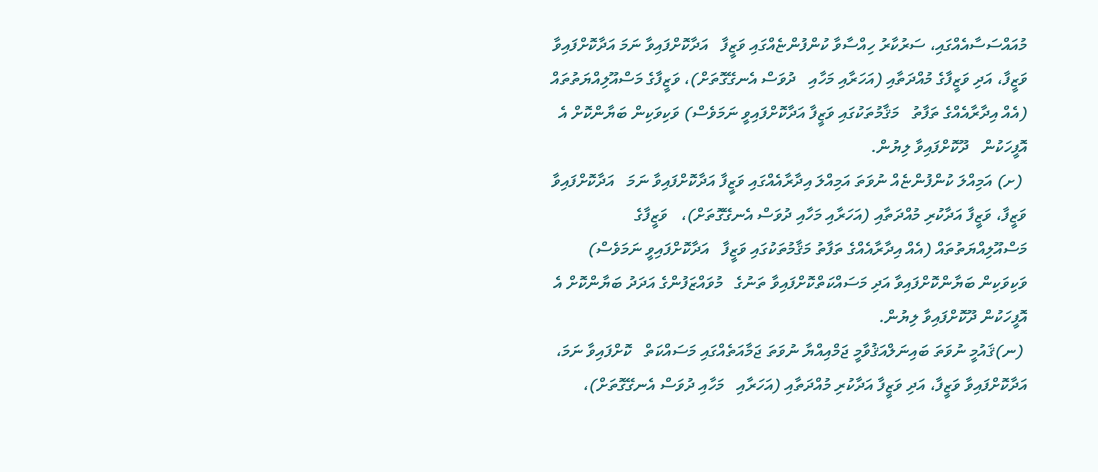މުއައްސަސާއެއްގައި، ސަރުކާރު ހިއްސާވާ ކުންފުންޏެއްގައި ވަޒީފާ   އަދާކޮށްފައިވާ ނަމަ އަދާކޮށްފައިވާ ވަޒީފާ، އަދި ވަޒީފާގެ މުއްދަތާއި (އަހަރާއި މަހާއި   ދުވަސް އެނގޭގޮތަށް)، ވަޒީފާގެ މަސްއޫލިއްޔަތުތައް (އެއް އިދާރާއެއްގެ ތަފާތު   މަޤާމުތަކުގައި ވަޒީފާ އަދާކޮށްފައިވީ ނަމަވެސް) ވަކިވަކިން ބަޔާންކޮށް އެ އޮފީހަކުން   ދޫކޮށްފައިވާ ލިޔުން.
 (ށ) އަމިއްލަ ކުންފުންޏެއް ނުވަތަ އަމިއްލަ އިދާރާއެއްގައި ވަޒީފާ އަދާކޮށްފައިވާ ނަމަ   އަދާކޮށްފައިވާ ވަޒީފާ، ވަޒީފާ އަދާކުރި މުއްދަތާއި (އަހަރާއި މަހާއި ދުވަސް އެނގޭގޮތަށް)،   ވަޒީފާގެ މަސްއޫލިއްޔަތުތައް (އެއް އިދާރާއެއްގެ ތަފާތު މަޤާމުތަކުގައި ވަޒީފާ   އަދާކޮށްފައިވީ ނަމަވެސް) ވަކިވަކިން ބަޔާންކޮށްފައިވާ އަދި މަސައްކަތްކޮށްފައިވާ ތަނުގެ   މުވައްޒަފުންގެ އަދަދު ބަޔާންކޮށް އެ އޮފީހަކުން ދޫކޮށްފައިވާ ލިޔުން.
 (ނ)ޤައުމީ ނުވަތަ ބައިނަލްއަޤުވާމީ ޖަމްއިއްޔާ ނުވަތަ ޖަމާއަތެއްގައި މަސައްކަތް   ކޮށްފައިވާ ނަމަ، އަދާކޮށްފައިވާ ވަޒީފާ، އަދި ވަޒީފާ އަދާކުރި މުއްދަތާއި (އަހަރާއި   މަހާއި ދުވަސް އެނގޭގޮތަށް)،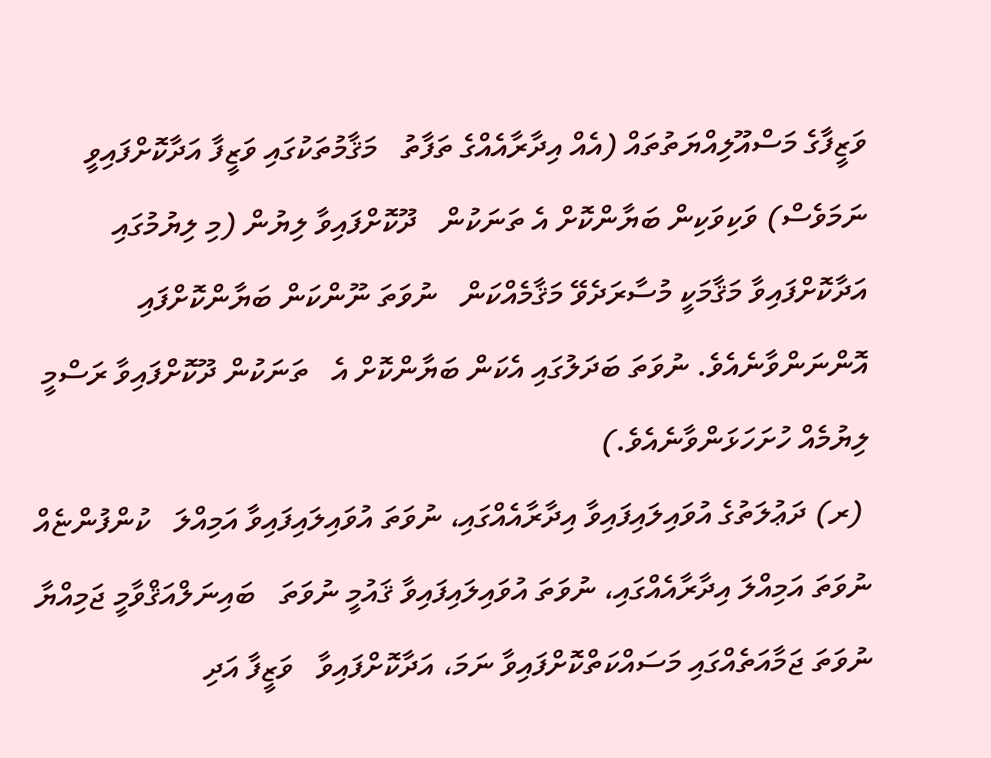ވަޒީފާގެ މަސްއޫލިއްޔަތުތައް (އެއް އިދާރާއެއްގެ ތަފާތު   މަޤާމުތަކުގައި ވަޒީފާ އަދާކޮށްފައިވީ ނަމަވެސް) ވަކިވަކިން ބަޔާންކޮށް އެ ތަނަކުން   ދޫކޮށްފައިވާ ލިޔުން (މި ލިޔުމުގައި އަދާކޮށްފައިވާ މަޤާމަކީ މުސާރަދެވޭ މަޤާމެއްކަން   ނުވަތަ ނޫންކަން ބަޔާންކޮށްފައި އޮންނަންވާނެއެވެ. ނުވަތަ ބަދަލުގައި އެކަން ބަޔާންކޮށް އެ   ތަނަކުން ދޫކޮށްފައިވާ ރަސްމީ ލިޔުމެއް ހުށަހަޅަންވާނެއެވެ.)
 (ރ) ދަޢުލަތުގެ އުވައިލައިފައިވާ އިދާރާއެއްގައި، ނުވަތަ އުވައިލައިފައިވާ އަމިއްލަ   ކުންފުންޏެއް ނުވަތަ އަމިއްލަ އިދާރާއެއްގައި، ނުވަތަ އުވައިލައިފައިވާ ޤައުމީ ނުވަތަ   ބައިނަލްއަޤްވާމީ ޖަމިއްޔާ ނުވަތަ ޖަމާއަތެއްގައި މަސައްކަތްކޮށްފައިވާ ނަމަ، އަދާކޮށްފައިވާ   ވަޒީފާ އަދި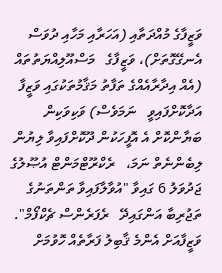ވަޒީފާގެ މުއްދަތާއި (އަހަރާއި މަހާއި ދުވަސް އެނގޭގޮތަށް)، ވަޒީފާގެ   މަސްއޫލިއްޔަތުތައް (އެއް އިދާރާއެއްގެ ތަފާތު މަޤާމުތަކުގައި ވަޒީފާ އަދާކޮށްފައިވީ   ނަމަވެސް) ވަކިވަކިން ބަޔާންކޮށް އެ އޮފީހަކުން ދޫކޮށްފައިވާ ލިޔުން ލިބެންނެތް ނަމަ،   ރެކްރޫޓްމަންޓް އުޞޫލުގެ ޖަދުވަލު 6 ގައިވާ "އުވާލާފައިވާ ތަންތަނުގެ ތަޖުރިބާ އަންގައިދޭ   ރެފަރެންސް ޗެކްފޯމް".
ވަޒީފާއަށް އެންމެ ޤާބިލު ފަރާތެއް ހޮވުމަށް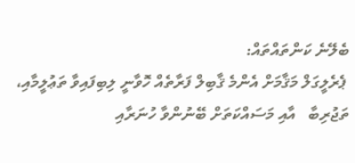ބެލޭނެ ކަންތައްތައް:
 ޕެރެލީގަލް މަޤާމަށް އެންމެ ޤާބިލް ފަރާތެއް ހޮވާނީ ލިބިފައިވާ ތަޢުލީމާއި، ތަޖުރިބާ   އާއި މަސައްކަތަށް ބޭނުންވާ ހުނަރާއި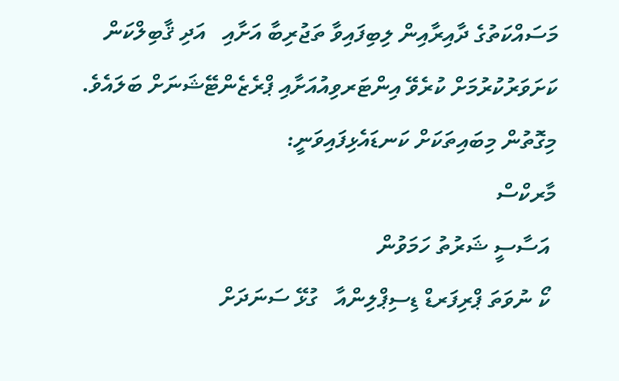މަސައްކަތުގެ ދާއިރާއިން ލިބިފައިވާ ތަޖުރިބާ އަށާއި   އަދި ޤާބިލްކަން ކަށަވަރުކުރުމަށް ކުރެވޭ އިންޓަރވިއުއަށާއި ޕްރެޒެންޓޭޝަނަށް ބަލައެވެ.   މިގޮތުން މިބައިތަކަށް ކަނޑައެޅިފައިވަނީ:
މާރކްސް
 އަސާސީ ޝަރުތު ހަމަވުން
 ކޯ ނުވަތަ ޕްރިފަރޑް ޑިސިޕްލިންއާ   ގުޅޭ ސަނަދަށް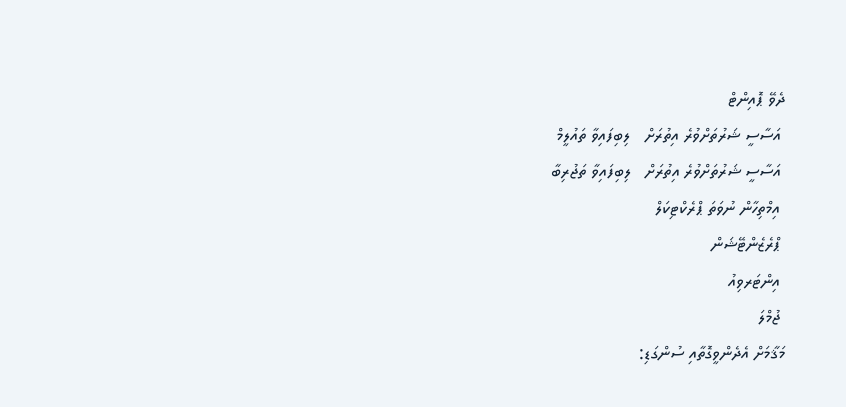ދެވޭ ޕޮއިންޓް
 އަސާސީ ޝަރުތަށްވުރެ އިތުރަށް   ލިބިފައިވާ ތައުލީމް
 އަސާސީ ޝަރުތަށްވުރެ އިތުރަށް   ލިބިފައިވާ ތަޖުރިބާ
 އިމްތިހާން ނުވަތަ ޕްރެކްޓިކަލް
 ޕްރެޒެންޓޭޝަން
 އިންޓަރވިއު
 ޖުމްލަ
މަޤާމަށް އެދެންވީގޮތާއި ސުންގަޑި: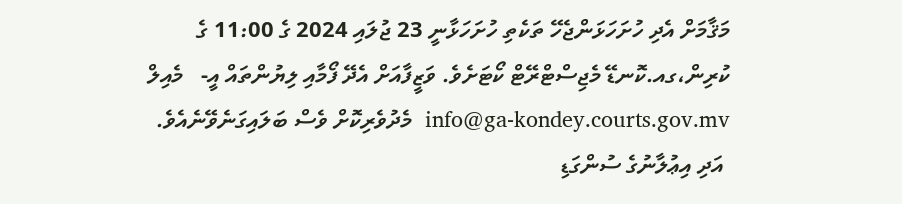މަޤާމަށް އެދި ހުށަހަޅަންޖެހޭ ތަކެތި ހުށަހަޅާނީ 23 ޖުލައި 2024 ގެ 11:00 ގެ   ކުރިން،ގއ.ކޮނޑޭ މެޖިސްޓްރޭޓް ކޯޓަށެވެ. ވަޒީފާއަށް އެދޭ ފޯމާއި ލިޔުންތައް އީ-   މެއިލް info@ga-kondey.courts.gov.mv  މެދުވެރިކޮށް ވެސް ބަލައިގަނެވޭނެއެވެ.
 އަދި އިޢުލާނުގެ ސުންގަޑި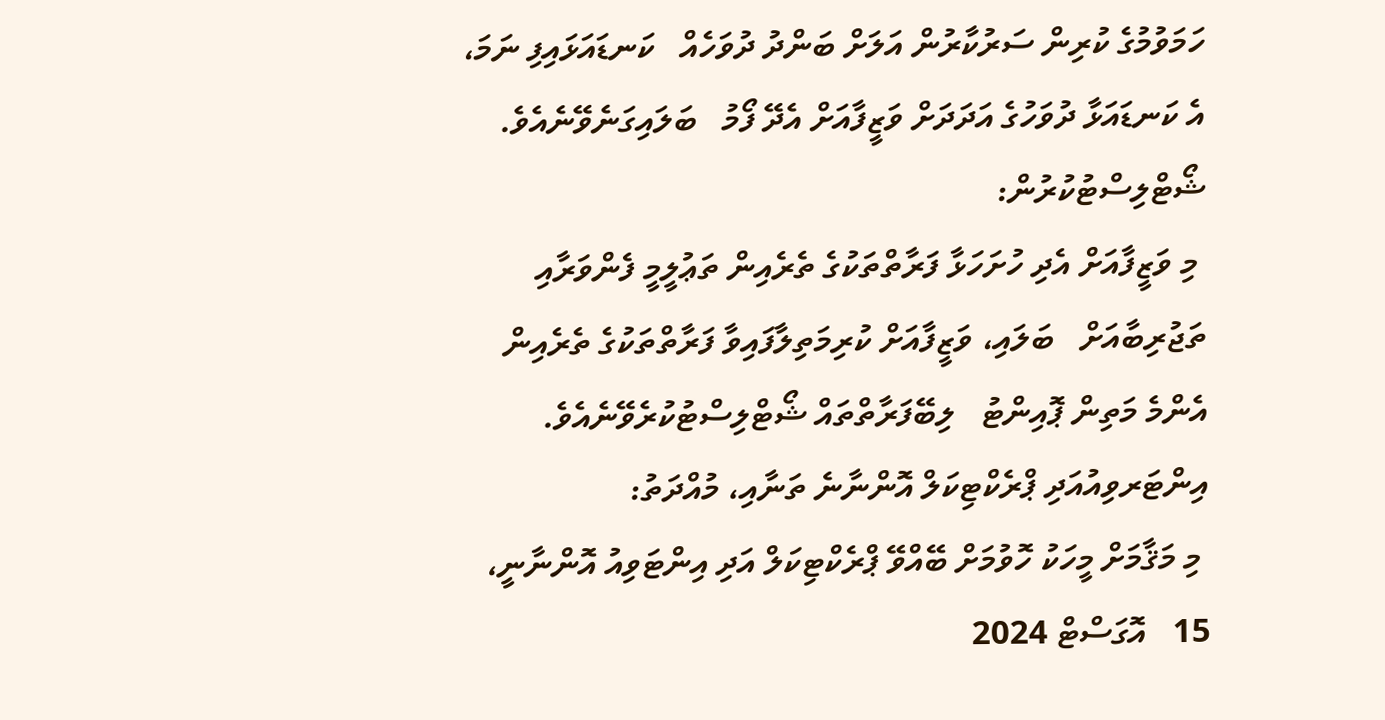ހަމަވުމުގެ ކުރިން ސަރުކާރުން އަލަށް ބަންދު ދުވަހެއް   ކަނޑައަޅައިފި ނަމަ، އެ ކަނޑައަޅާ ދުވަހުގެ އަދަދަށް ވަޒީފާއަށް އެދޭ ފޯމު   ބަލައިގަނެވޭނެއެވެ.
ޝޯޓްލިސްޓުކުރުން:
 މި ވަޒީފާއަށް އެދި ހުށަހަޅާ ފަރާތްތަކުގެ ތެރެއިން ތަޢުލީމީ ފެންވަރާއި ތަޖުރިބާއަށް   ބަލައި، ވަޒީފާއަށް ކުރިމަތިލާފައިވާ ފަރާތްތަކުގެ ތެރެއިން އެންމެ މަތިން ޕޮއިންޓު   ލިބޭފަރާތްތައް ޝޯޓްލިސްޓުކުރެވޭނެއެވެ.
އިންޓަރވިއުއަދި ޕްރެކްޓިކަލް އޮންނާނެ ތަނާއި، މުއްދަތު:
 މި މަޤާމަށް މީހަކު ހޮވުމަށް ބޭއްވޭ ޕްރެކްޓިކަލް އަދި އިންޓަވިއު އޮންނާނީ، 15   އޮގަސްޓް 2024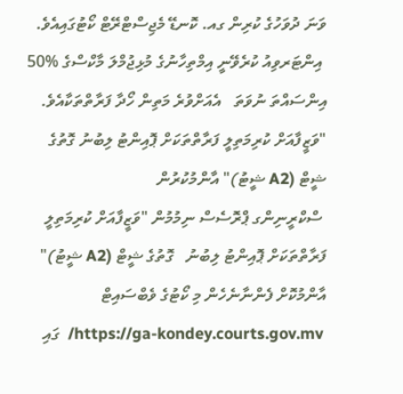ވަނަ ދުވަހުގެ ކުރިން ގއ. ކޮނޑޭ މެޖިސްޓްރޭޓް ކޯޓުގައިއެވެ.
 އިންޓަރވިއު ކުރެވޭނީ އިމްތިހާނުގެ މުޅިޖުމްލަ މާކްސްގެ %50 އިންސައްތަ ނުވަތަ   އެއަށްވުރެ މަތިން ހޯދާ ފަރާތްތަކާއެވެ.
"ވަޒީފާއަށް ކުރިމަތިލީ ފަރާތްތަކަށް ޕޮއިންޓު ލިބުނު ގޮތުގެ ޝީޓް (A2 ޝީޓު)" އާންމުކުރުން
 ސްކްރީނިންގ ޕްރޮސެސް ނިމުމުން "ވަޒީފާއަށް ކުރިމަތިލީ ފަރާތްތަކަށް ޕޮއިންޓު ލިބުނު   ގޮތުގެ ޝީޓް (A2 ޝީޓު)" އާންމުކޮށް ފެންނާނެހެން މި ކޯޓުގެ ވެބްސައިޓް
 https://ga-kondey.courts.gov.mv/  ގައި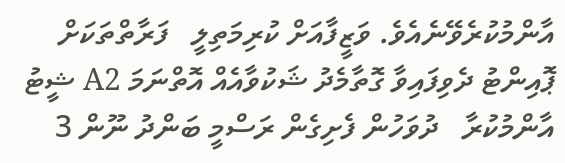އާންމުކުރެވޭނެއެވެ. ވަޒީފާއަށް ކުރިމަތިލީ   ފަރާތްތަކަށް ޕޮއިންޓު ދެވިފައިވާ ގޮތާމެދު ޝަކުވާއެއް އޮތްނަމަ A2 ޝީޓު އާންމުކުރާ   ދުވަހުން ފެށިގެން ރަސްމީ ބަންދު ނޫން 3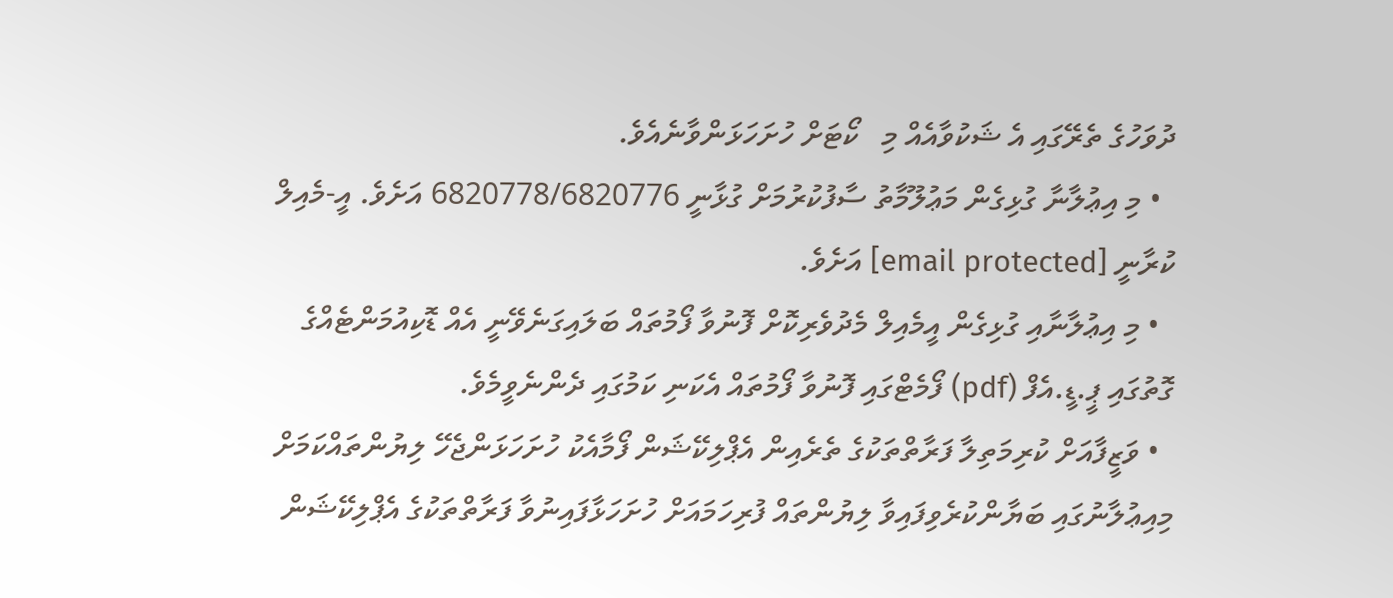ދުވަހުގެ ތެރޭގައި އެ ޝަކުވާއެއް މި   ކޯޓަށް ހުށަހަޅަންވާނެއެވެ.
  • މި އިޢުލާނާ ގުޅިގެން މަޢުލޫމާތު ސާފުކުރުމަށް ގުޅާނީ 6820778/6820776 އަށެވެ. އީ-މެއިލް ކުރާނީ [email protected] އަށެވެ.
  • މި އިޢުލާނާއި ގުޅިގެން އީމެއިލް މެދުވެރިކޮށް ފޮނުވާ ފޯމުތައް ބަލައިގަނެވޭނީ އެއް ޑޮކިއުމަންޓެއްގެ ގޮތުގައި ޕީ.ޑީ.އެފް (pdf) ފޯމެޓްގައި ފޮނުވާ ފޯމުތައް އެކަނި ކަމުގައި ދެންނެވީމެވެ.
  • ވަޒީފާއަށް ކުރިމަތިލާ ފަރާތްތަކުގެ ތެރެއިން އެޕްލިކޭޝަން ފޯމާއެކު ހުށަހަޅަންޖެހޭ ލިޔުންތައްކަމަށް މިއިޢުލާނުގައި ބަޔާންކުރެވިފައިވާ ލިޔުންތައް ފުރިހަމައަށް ހުށަހަޅާފައިނުވާ ފަރާތްތަކުގެ އެޕްލިކޭޝަން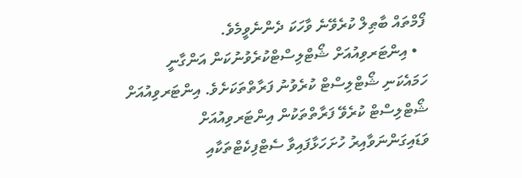ފޯމްތައް ބާޠިލް ކުރެވޭނެ ވާހަކަ ދެންނެވީމެވެ.
  • އިންޓަރވިއުއަށް ޝޯޓްލިސްޓްކުރެވުނުކަން އަންގާނީ ހަމައެކަނި ޝޯޓްލިސްޓް ކުރެވުނު ފަރާތްތަކަށެވެ. އިންޓަރވިއުއަށް ޝޯޓްލިސްޓް ކުރެވޭ ފަރާތްތަކުން އިންޓަރވިއުއަށް ވަޑައިގަންނަވާއިރު ހުށަހަޅާފައިވާ ސެޓްފިކެޓްތަކާއި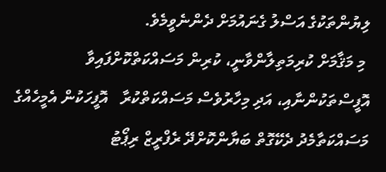ލިޔުންތަކުގެ އަސްލު ގެނައުމަށް ދެންނެވީމެވެ.
 މި މަޤާމަށް ކުރިމަތިލާންވާނީ، ކުރިން މަސައްކަތްކޮށްފައިވާ އޮފީސްތަކުންނާއި، އަދި މިހާރުވެސް މަސައްކަތްކުރާ   އޮފީހަކުން އެމީހެއްގެ މަސައްކަތާމެދު ދެކޭގޮތް ބަޔާންކޮށްދޭ ރެފްރީޒް ރިޕޯޓު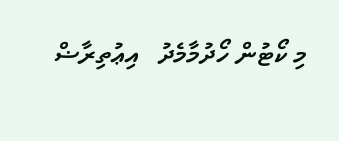މި ކޯޓުން ހޯދުމާމެދު   އިޢުތިރާޟް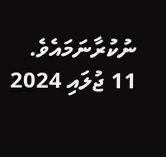ނުކުރާނަމައެވެ.
11 ޖުލައި 2024